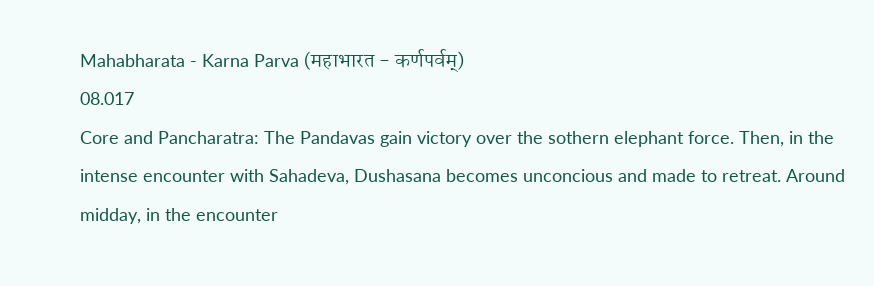Mahabharata - Karna Parva (महाभारत - कर्णपर्वम्)
08.017
Core and Pancharatra: The Pandavas gain victory over the sothern elephant force. Then, in the intense encounter with Sahadeva, Dushasana becomes unconcious and made to retreat. Around midday, in the encounter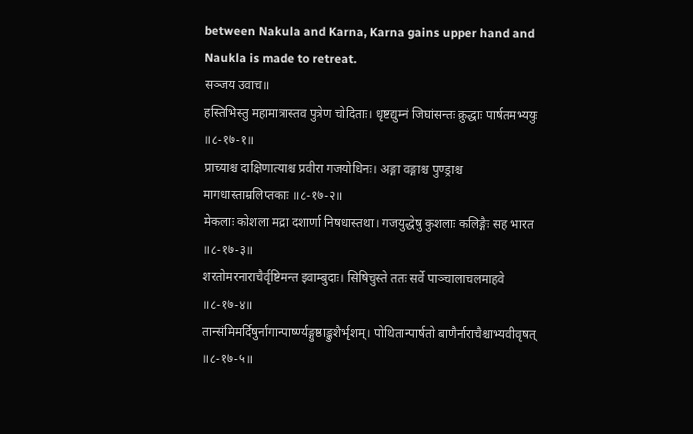between Nakula and Karna, Karna gains upper hand and Naukla is made to retreat.
सञ्जय उवाच॥
हस्तिभिस्तु महामात्रास्तव पुत्रेण चोदिताः। धृष्टद्युम्नं जिघांसन्तः क्रुद्धाः पार्षतमभ्ययुः ॥८-१७-१॥
प्राच्याश्च दाक्षिणात्याश्च प्रवीरा गजयोधिनः। अङ्गा वङ्गाश्च पुण्ड्राश्च मागधास्ताम्रलिप्तकाः ॥८-१७-२॥
मेकलाः कोशला मद्रा दशार्णा निषधास्तथा। गजयुद्धेषु कुशलाः कलिङ्गैः सह भारत ॥८-१७-३॥
शरतोमरनाराचैर्वृष्टिमन्त इवाम्बुदाः। सिषिचुस्ते ततः सर्वे पाञ्चालाचलमाहवे ॥८-१७-४॥
तान्संमिमर्दिषुर्नागान्पार्ष्ण्यङ्गुष्ठाङ्कुशैर्भृशम्। पोथितान्पार्षतो बाणैर्नाराचैश्चाभ्यवीवृषत् ॥८-१७-५॥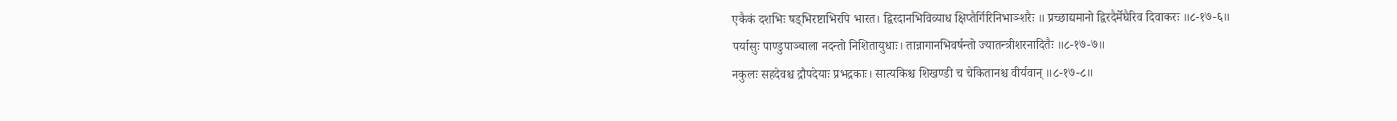एकैकं दशभिः षड्भिरष्टाभिरपि भारत। द्विरदानभिविव्याध क्षिप्तैर्गिरिनिभाञ्शरैः ॥ प्रच्छाद्यमानो द्विरदैर्मेघैरिव दिवाकरः ॥८-१७-६॥
पर्यासुः पाण्डुपाञ्चाला नदन्तो निशितायुधाः। तान्नागानभिवर्षन्तो ज्यातन्त्रीशरनादितैः ॥८-१७-७॥
नकुलः सहदेवश्च द्रौपदेयाः प्रभद्रकाः। सात्यकिश्च शिखण्डी च चेकितानश्च वीर्यवान् ॥८-१७-८॥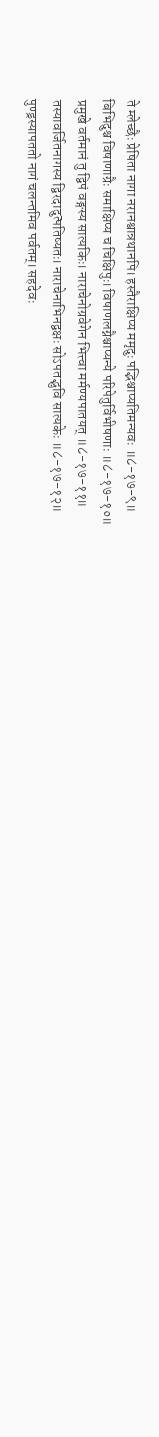ते म्लेच्छैः प्रेषिता नागा नरानश्वान्रथानपि। हस्तैराक्षिप्य ममृदुः पद्भिश्चाप्यतिमन्यवः ॥८-१७-९॥
बिभिदुश्च विषाणाग्रैः समाक्षिप्य च चिक्षिपुः। विषाणलग्नैश्चाप्यन्ये परिपेतुर्विभीषणाः ॥८-१७-१०॥
प्रमुखे वर्तमानं तु द्विपं वङ्गस्य सात्यकिः। नाराचेनोग्रवेगेन भित्त्वा मर्मण्यपातयत् ॥८-१७-११॥
तस्यावर्जितनागस्य द्विरदादुत्पतिष्यतः। नाराचेनाभिनद्वक्षः सोऽपतद्भुवि सात्यकेः ॥८-१७-१२॥
पुण्ड्रस्यापततो नागं चलन्तमिव पर्वतम्। सहदेवः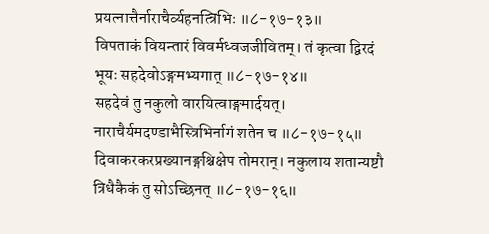प्रयत्नात्तैर्नाराचैर्व्यहनत्त्रिभिः ॥८-१७-१३॥
विपताकं वियन्तारं विवर्मध्वजजीवितम्। तं कृत्वा द्विरदं भूयः सहदेवोऽङ्गमभ्यगात् ॥८-१७-१४॥
सहदेवं तु नकुलो वारयित्वाङ्गमार्दयत्। नाराचैर्यमदण्डाभैस्त्रिभिर्नागं शतेन च ॥८-१७-१५॥
दिवाकरकरप्रख्यानङ्गश्चिक्षेप तोमरान्। नकुलाय शतान्यष्टौ त्रिधैकैकं तु सोऽच्छिनत् ॥८-१७-१६॥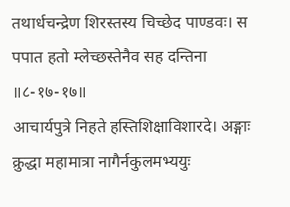तथार्धचन्द्रेण शिरस्तस्य चिच्छेद पाण्डवः। स पपात हतो म्लेच्छस्तेनैव सह दन्तिना ॥८-१७-१७॥
आचार्यपुत्रे निहते हस्तिशिक्षाविशारदे। अङ्गाः क्रुद्धा महामात्रा नागैर्नकुलमभ्ययुः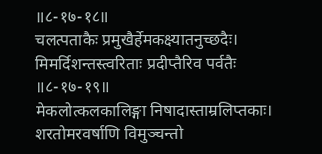॥८-१७-१८॥
चलत्पताकैः प्रमुखैर्हेमकक्ष्यातनुच्छदैः। मिमर्दिशन्तस्त्वरिताः प्रदीप्तैरिव पर्वतैः ॥८-१७-१९॥
मेकलोत्कलकालिङ्गा निषादास्ताम्रलिप्तकाः। शरतोमरवर्षाणि विमुञ्चन्तो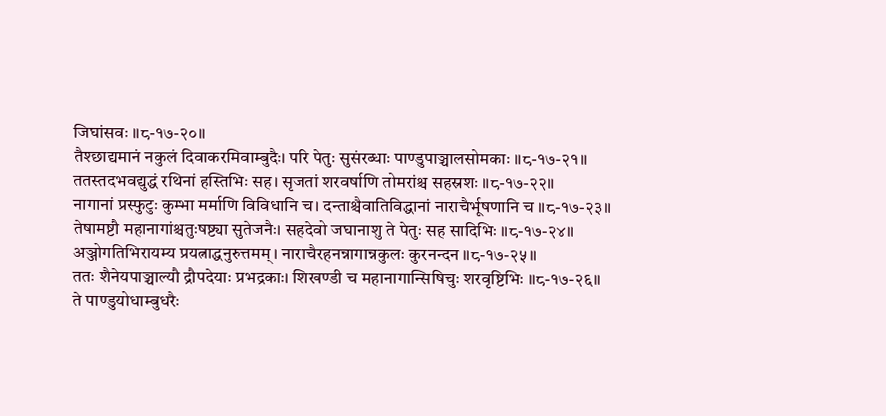जिघांसवः ॥८-१७-२०॥
तैश्छाद्यमानं नकुलं दिवाकरमिवाम्बुदैः। परि पेतुः सुसंरब्धाः पाण्डुपाञ्चालसोमकाः ॥८-१७-२१॥
ततस्तदभवद्युद्धं रथिनां हस्तिभिः सह। सृजतां शरवर्षाणि तोमरांश्च सहस्रशः ॥८-१७-२२॥
नागानां प्रस्फुटुः कुम्भा मर्माणि विविधानि च। दन्ताश्चैवातिविद्धानां नाराचैर्भूषणानि च ॥८-१७-२३॥
तेषामष्टौ महानागांश्चतुःषष्ट्या सुतेजनैः। सहदेवो जघानाशु ते पेतुः सह सादिभिः ॥८-१७-२४॥
अञ्जोगतिभिरायम्य प्रयत्नाद्धनुरुत्तमम्। नाराचैरहनन्नागान्नकुलः कुरनन्दन ॥८-१७-२५॥
ततः शैनेयपाञ्चाल्यौ द्रौपदेयाः प्रभद्रकाः। शिखण्डी च महानागान्सिषिचुः शरवृष्टिभिः ॥८-१७-२६॥
ते पाण्डुयोधाम्बुधरैः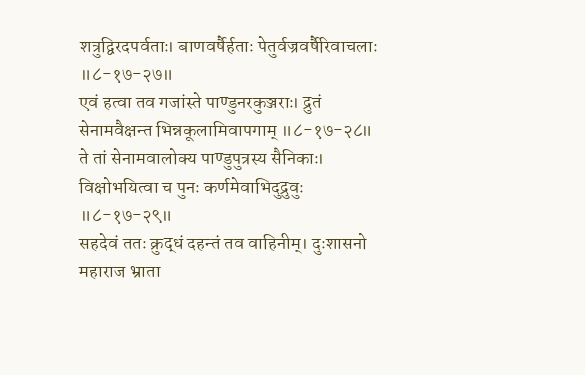शत्रुद्विरदपर्वताः। बाणवर्षैर्हताः पेतुर्वज्रवर्षैरिवाचलाः ॥८-१७-२७॥
एवं हत्वा तव गजांस्ते पाण्डुनरकुञ्जराः। द्रुतं सेनामवैक्षन्त भिन्नकूलामिवापगाम् ॥८-१७-२८॥
ते तां सेनामवालोक्य पाण्डुपुत्रस्य सैनिकाः। विक्षोभयित्वा च पुनः कर्णमेवाभिदुद्रुवुः ॥८-१७-२९॥
सहदेवं ततः क्रुद्धं दहन्तं तव वाहिनीम्। दुःशासनो महाराज भ्राता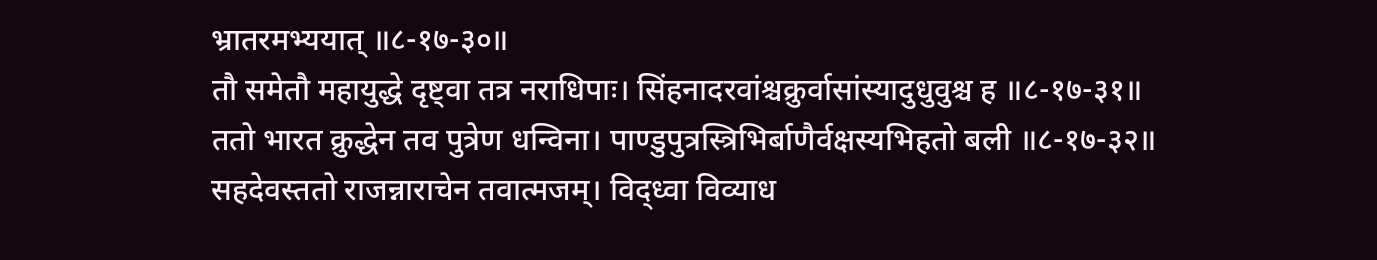भ्रातरमभ्ययात् ॥८-१७-३०॥
तौ समेतौ महायुद्धे दृष्ट्वा तत्र नराधिपाः। सिंहनादरवांश्चक्रुर्वासांस्यादुधुवुश्च ह ॥८-१७-३१॥
ततो भारत क्रुद्धेन तव पुत्रेण धन्विना। पाण्डुपुत्रस्त्रिभिर्बाणैर्वक्षस्यभिहतो बली ॥८-१७-३२॥
सहदेवस्ततो राजन्नाराचेन तवात्मजम्। विद्ध्वा विव्याध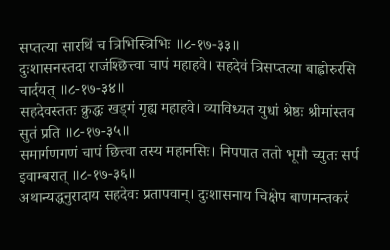सप्तत्या सारथिं च त्रिभिस्त्रिभिः ॥८-१७-३३॥
दुःशासनस्तदा राजंश्छित्त्वा चापं महाहवे। सहदेवं त्रिसप्तत्या बाह्वोरुरसि चार्दयत् ॥८-१७-३४॥
सहदेवस्ततः क्रुद्धः खड्गं गृह्य महाहवे। व्याविध्यत युधां श्रेष्ठः श्रीमांस्तव सुतं प्रति ॥८-१७-३५॥
समार्गणगणं चापं छित्त्वा तस्य महानसिः। निपपात ततो भूमौ च्युतः सर्प इवाम्बरात् ॥८-१७-३६॥
अथान्यद्धनुरादाय सहदेवः प्रतापवान्। दुःशासनाय चिक्षेप बाणमन्तकरं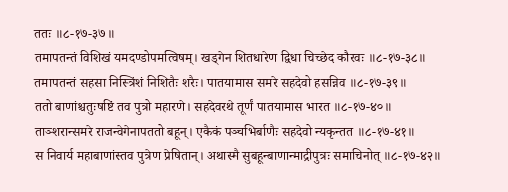ततः ॥८-१७-३७॥
तमापतन्तं विशिखं यमदण्डोपमत्विषम्। खड्गेन शितधारेण द्विधा चिच्छेद कौरवः ॥८-१७-३८॥
तमापतन्तं सहसा निस्त्रिंशं निशितैः शरैः। पातयामास समरे सहदेवो हसन्निव ॥८-१७-३९॥
ततो बाणांश्चतुःषष्टिं तव पुत्रो महारणे। सहदेवरथे तूर्णं पातयामास भारत ॥८-१७-४०॥
ताञ्शरान्समरे राजन्वेगेनापततो बहून्। एकैकं पञ्चभिर्बाणैः सहदेवो न्यकृन्तत ॥८-१७-४१॥
स निवार्य महाबाणांस्तव पुत्रेण प्रेषितान्। अथास्मै सुबहून्बाणान्माद्रीपुत्रः समाचिनोत् ॥८-१७-४२॥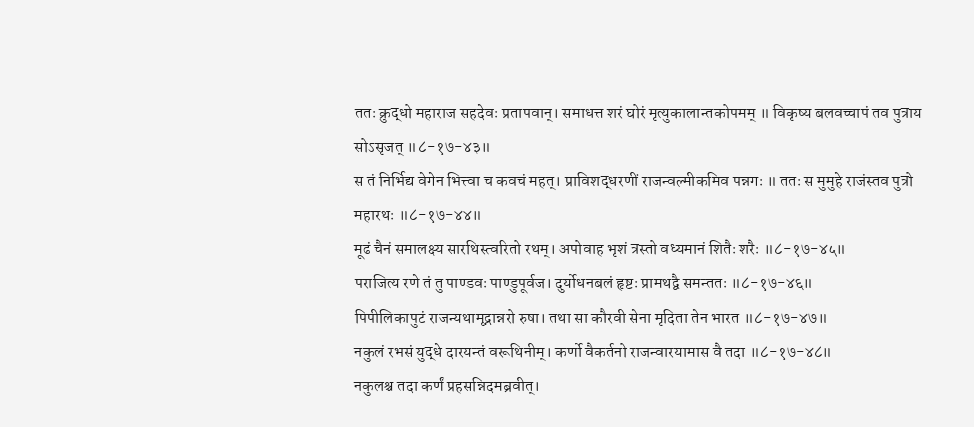ततः क्रुद्धो महाराज सहदेवः प्रतापवान्। समाधत्त शरं घोरं मृत्युकालान्तकोपमम् ॥ विकृष्य बलवच्चापं तव पुत्राय सोऽसृजत् ॥८-१७-४३॥
स तं निर्भिद्य वेगेन भित्त्वा च कवचं महत्। प्राविशद्धरणीं राजन्वल्मीकमिव पन्नगः ॥ ततः स मुमुहे राजंस्तव पुत्रो महारथः ॥८-१७-४४॥
मूढं चैनं समालक्ष्य सारथिस्त्वरितो रथम्। अपोवाह भृशं त्रस्तो वध्यमानं शितैः शरैः ॥८-१७-४५॥
पराजित्य रणे तं तु पाण्डवः पाण्डुपूर्वज। दुर्योधनबलं हृष्टः प्रामथद्वै समन्ततः ॥८-१७-४६॥
पिपीलिकापुटं राजन्यथामृद्नान्नरो रुषा। तथा सा कौरवी सेना मृदिता तेन भारत ॥८-१७-४७॥
नकुलं रभसं युद्धे दारयन्तं वरूथिनीम्। कर्णो वैकर्तनो राजन्वारयामास वै तदा ॥८-१७-४८॥
नकुलश्च तदा कर्णं प्रहसन्निदमब्रवीत्।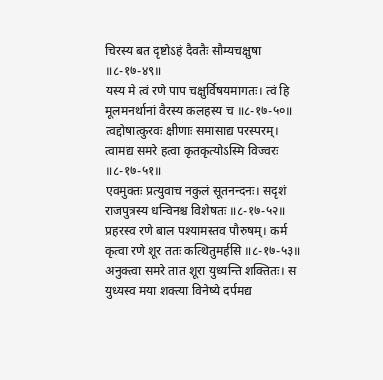चिरस्य बत दृष्टोऽहं दैवतैः सौम्यचक्षुषा ॥८-१७-४९॥
यस्य मे त्वं रणे पाप चक्षुर्विषयमागतः। त्वं हि मूलमनर्थानां वैरस्य कलहस्य च ॥८-१७-५०॥
त्वद्दोषात्कुरवः क्षीणाः समासाद्य परस्परम्। त्वामद्य समरे हत्वा कृतकृत्योऽस्मि विज्वरः ॥८-१७-५१॥
एवमुक्तः प्रत्युवाच नकुलं सूतनन्दनः। सदृशं राजपुत्रस्य धन्विनश्च विशेषतः ॥८-१७-५२॥
प्रहरस्व रणे बाल पश्यामस्तव पौरुषम्। कर्म कृत्वा रणे शूर ततः कत्थितुमर्हसि ॥८-१७-५३॥
अनुक्त्वा समरे तात शूरा युध्यन्ति शक्तितः। स युध्यस्व मया शक्त्या विनेष्ये दर्पमद्य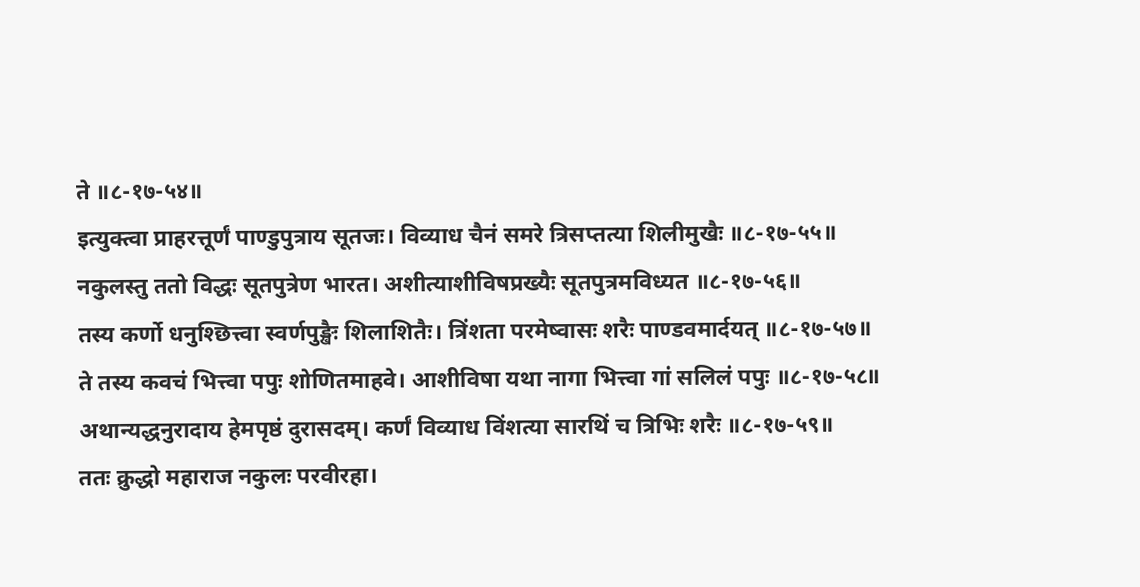ते ॥८-१७-५४॥
इत्युक्त्वा प्राहरत्तूर्णं पाण्डुपुत्राय सूतजः। विव्याध चैनं समरे त्रिसप्तत्या शिलीमुखैः ॥८-१७-५५॥
नकुलस्तु ततो विद्धः सूतपुत्रेण भारत। अशीत्याशीविषप्रख्यैः सूतपुत्रमविध्यत ॥८-१७-५६॥
तस्य कर्णो धनुश्छित्त्वा स्वर्णपुङ्खैः शिलाशितैः। त्रिंशता परमेष्वासः शरैः पाण्डवमार्दयत् ॥८-१७-५७॥
ते तस्य कवचं भित्त्वा पपुः शोणितमाहवे। आशीविषा यथा नागा भित्त्वा गां सलिलं पपुः ॥८-१७-५८॥
अथान्यद्धनुरादाय हेमपृष्ठं दुरासदम्। कर्णं विव्याध विंशत्या सारथिं च त्रिभिः शरैः ॥८-१७-५९॥
ततः क्रुद्धो महाराज नकुलः परवीरहा।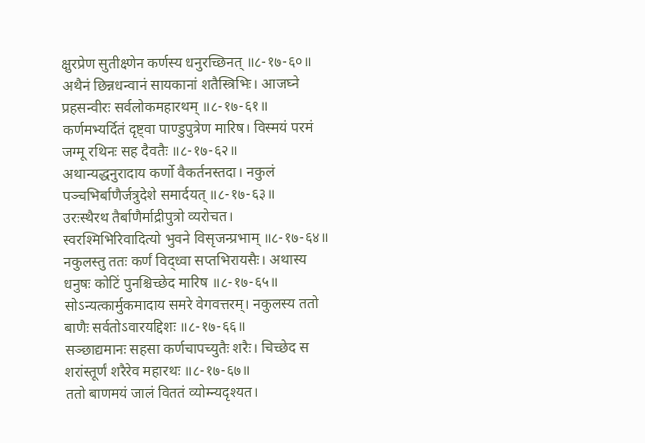क्षुरप्रेण सुतीक्ष्णेन कर्णस्य धनुरच्छिनत् ॥८-१७-६०॥
अथैनं छिन्नधन्वानं सायकानां शतैस्त्रिभिः। आजघ्ने प्रहसन्वीरः सर्वलोकमहारथम् ॥८-१७-६१॥
कर्णमभ्यर्दितं दृष्ट्वा पाण्डुपुत्रेण मारिष। विस्मयं परमं जग्मू रथिनः सह दैवतैः ॥८-१७-६२॥
अथान्यद्धनुरादाय कर्णो वैकर्तनस्तदा। नकुलं पञ्चभिर्बाणैर्जत्रुदेशे समार्दयत् ॥८-१७-६३॥
उरःस्थैरथ तैर्बाणैर्माद्रीपुत्रो व्यरोचत। स्वरश्मिभिरिवादित्यो भुवने विसृजन्प्रभाम् ॥८-१७-६४॥
नकुलस्तु ततः कर्णं विद्ध्वा सप्तभिरायसैः। अथास्य धनुषः कोटिं पुनश्चिच्छेद मारिष ॥८-१७-६५॥
सोऽन्यत्कार्मुकमादाय समरे वेगवत्तरम्। नकुलस्य ततो बाणैः सर्वतोऽवारयद्दिशः ॥८-१७-६६॥
सञ्छाद्यमानः सहसा कर्णचापच्युतैः शरैः। चिच्छेद स शरांस्तूर्णं शरैरेव महारथः ॥८-१७-६७॥
ततो बाणमयं जालं विततं व्योम्न्यदृश्यत।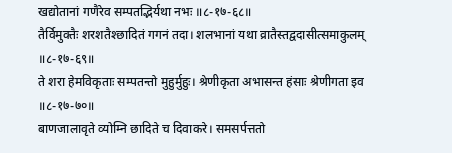खद्योतानां गणैरेव सम्पतद्भिर्यथा नभः ॥८-१७-६८॥
तैर्विमुक्तैः शरशतैश्छादितं गगनं तदा। शलभानां यथा व्रातैस्तद्वदासीत्समाकुलम् ॥८-१७-६९॥
ते शरा हेमविकृताः सम्पतन्तो मुहुर्मुहुः। श्रेणीकृता अभासन्त हंसाः श्रेणीगता इव ॥८-१७-७०॥
बाणजालावृते व्योम्नि छादिते च दिवाकरे। समसर्पत्ततो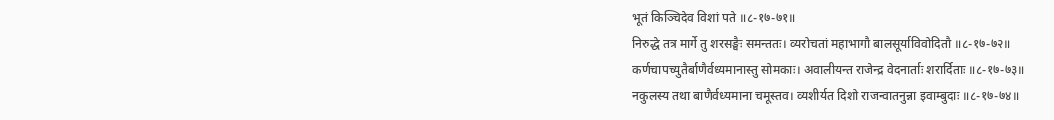भूतं किञ्चिदेव विशां पते ॥८-१७-७१॥
निरुद्धे तत्र मार्गे तु शरसङ्घैः समन्ततः। व्यरोचतां महाभागौ बालसूर्याविवोदितौ ॥८-१७-७२॥
कर्णचापच्युतैर्बाणैर्वध्यमानास्तु सोमकाः। अवालीयन्त राजेन्द्र वेदनार्ताः शरार्दिताः ॥८-१७-७३॥
नकुलस्य तथा बाणैर्वध्यमाना चमूस्तव। व्यशीर्यत दिशो राजन्वातनुन्ना इवाम्बुदाः ॥८-१७-७४॥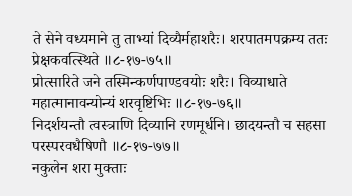ते सेने वध्यमाने तु ताभ्यां दिव्यैर्महाशरैः। शरपातमपक्रम्य ततः प्रेक्षकवत्स्थिते ॥८-१७-७५॥
प्रोत्सारिते जने तस्मिन्कर्णपाण्डवयोः शरैः। विव्याधाते महात्मानावन्योन्यं शरवृष्टिभिः ॥८-१७-७६॥
निदर्शयन्तौ त्वस्त्राणि दिव्यानि रणमूर्धनि। छादयन्तौ च सहसा परस्परवधैषिणौ ॥८-१७-७७॥
नकुलेन शरा मुक्ताः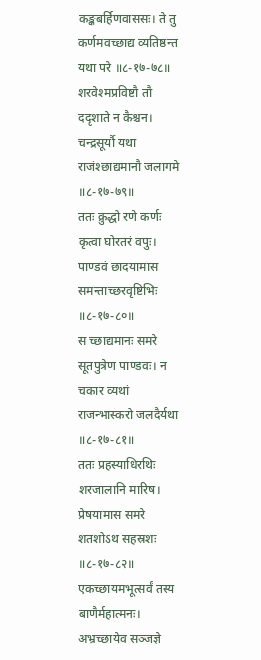कङ्कबर्हिणवाससः। ते तु कर्णमवच्छाद्य व्यतिष्ठन्त यथा परे ॥८-१७-७८॥
शरवेश्मप्रविष्टौ तौ ददृशाते न कैश्चन। चन्द्रसूर्यौ यथा राजंश्छाद्यमानौ जलागमे ॥८-१७-७९॥
ततः क्रुद्धो रणे कर्णः कृत्वा घोरतरं वपुः। पाण्डवं छादयामास समन्ताच्छरवृष्टिभिः ॥८-१७-८०॥
स च्छाद्यमानः समरे सूतपुत्रेण पाण्डवः। न चकार व्यथां राजन्भास्करो जलदैर्यथा ॥८-१७-८१॥
ततः प्रहस्याधिरथिः शरजालानि मारिष। प्रेषयामास समरे शतशोऽथ सहस्रशः ॥८-१७-८२॥
एकच्छायमभूत्सर्वं तस्य बाणैर्महात्मनः। अभ्रच्छायेव सञ्जज्ञे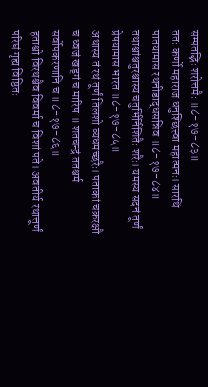सम्पतद्भिः शरोत्तमैः ॥८-१७-८३॥
ततः कर्णो महाराज धनुश्छित्त्वा महात्मनः। सारथिं पातयामास रथनीडाद्धसन्निव ॥८-१७-८४॥
तथाश्वांश्चतुरश्चास्य चतुर्भिर्निशितैः शरैः। यमस्य सदनं तूर्णं प्रेषयामास भारत ॥८-१७-८५॥
अथास्य तं रथं तूर्णं तिलशो व्यधमच्छरैः। पताकां चक्ररक्षौ च ध्वजं खड्गं च मारिष ॥ शतचन्द्रं ततश्चर्म सर्वोपकरणानि च ॥८-१७-८६॥
हताश्वो विरथश्चैव विवर्मा च विशां पते। अवतीर्य रथात्तूर्णं परिघं गृह्य विष्ठितः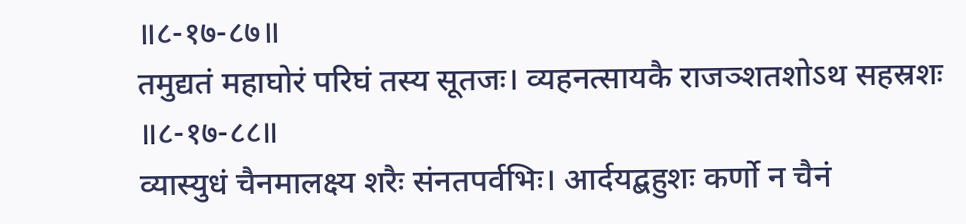॥८-१७-८७॥
तमुद्यतं महाघोरं परिघं तस्य सूतजः। व्यहनत्सायकै राजञ्शतशोऽथ सहस्रशः ॥८-१७-८८॥
व्यास्युधं चैनमालक्ष्य शरैः संनतपर्वभिः। आर्दयद्बहुशः कर्णो न चैनं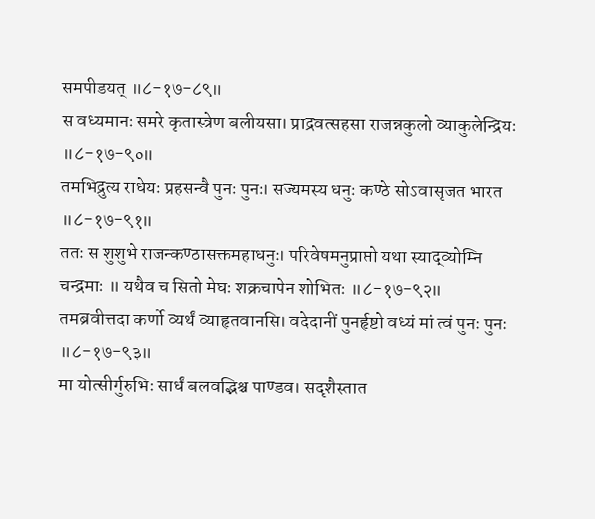समपीडयत् ॥८-१७-८९॥
स वध्यमानः समरे कृतास्त्रेण बलीयसा। प्राद्रवत्सहसा राजन्नकुलो व्याकुलेन्द्रियः ॥८-१७-९०॥
तमभिद्रुत्य राधेयः प्रहसन्वै पुनः पुनः। सज्यमस्य धनुः कण्ठे सोऽवासृजत भारत ॥८-१७-९१॥
ततः स शुशुभे राजन्कण्ठासक्तमहाधनुः। परिवेषमनुप्राप्तो यथा स्याद्व्योम्नि चन्द्रमाः ॥ यथैव च सितो मेघः शक्रचापेन शोभितः ॥८-१७-९२॥
तमब्रवीत्तदा कर्णो व्यर्थं व्याहृतवानसि। वदेदानीं पुनर्हृष्टो वध्यं मां त्वं पुनः पुनः ॥८-१७-९३॥
मा योत्सीर्गुरुभिः सार्धं बलवद्भिश्च पाण्डव। सदृशैस्तात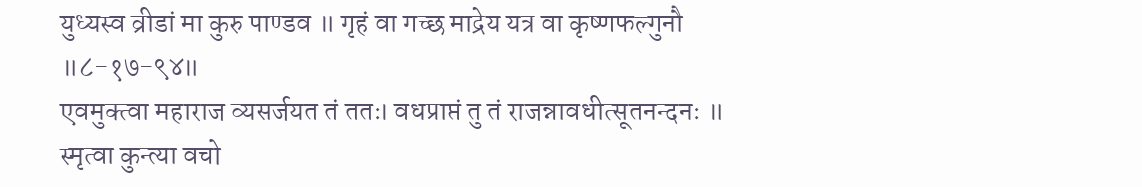युध्यस्व व्रीडां मा कुरु पाण्डव ॥ गृहं वा गच्छ माद्रेय यत्र वा कृष्णफल्गुनौ ॥८-१७-९४॥
एवमुक्त्वा महाराज व्यसर्जयत तं ततः। वधप्राप्तं तु तं राजन्नावधीत्सूतनन्दनः ॥ स्मृत्वा कुन्त्या वचो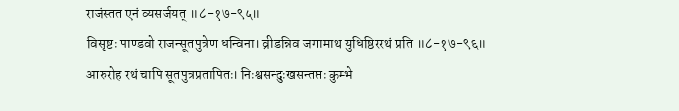राजंस्तत एनं व्यसर्जयत् ॥८-१७-९५॥
विसृष्टः पाण्डवो राजन्सूतपुत्रेण धन्विना। व्रीडन्निव जगामाथ युधिष्ठिररथं प्रति ॥८-१७-९६॥
आरुरोह रथं चापि सूतपुत्रप्रतापितः। निःश्वसन्दुःखसन्तप्तः कुम्भे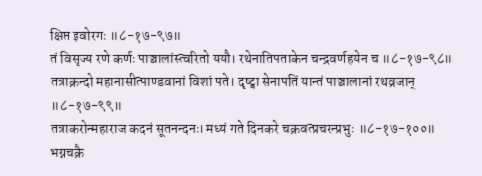क्षिप्त इवोरगः ॥८-१७-९७॥
तं विसृज्य रणे कर्णः पाञ्चालांस्त्वरितो ययौ। रथेनातिपताकेन चन्द्रवर्णहयेन च ॥८-१७-९८॥
तत्राक्रन्दो महानासीत्पाण्डवानां विशां पते। दृष्ट्वा सेनापतिं यान्तं पाञ्चालानां रथव्रजान् ॥८-१७-९९॥
तत्राकरोन्महाराज कदनं सूतनन्दनः। मध्यं गते दिनकरे चक्रवत्प्रचरन्प्रभुः ॥८-१७-१००॥
भग्नचक्रै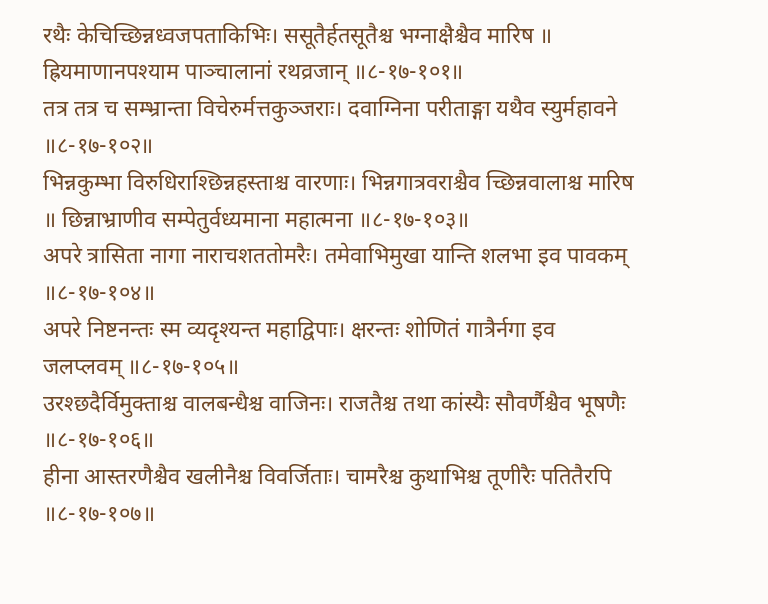रथैः केचिच्छिन्नध्वजपताकिभिः। ससूतैर्हतसूतैश्च भग्नाक्षैश्चैव मारिष ॥ ह्रियमाणानपश्याम पाञ्चालानां रथव्रजान् ॥८-१७-१०१॥
तत्र तत्र च सम्भ्रान्ता विचेरुर्मत्तकुञ्जराः। दवाग्निना परीताङ्गा यथैव स्युर्महावने ॥८-१७-१०२॥
भिन्नकुम्भा विरुधिराश्छिन्नहस्ताश्च वारणाः। भिन्नगात्रवराश्चैव च्छिन्नवालाश्च मारिष ॥ छिन्नाभ्राणीव सम्पेतुर्वध्यमाना महात्मना ॥८-१७-१०३॥
अपरे त्रासिता नागा नाराचशततोमरैः। तमेवाभिमुखा यान्ति शलभा इव पावकम् ॥८-१७-१०४॥
अपरे निष्टनन्तः स्म व्यदृश्यन्त महाद्विपाः। क्षरन्तः शोणितं गात्रैर्नगा इव जलप्लवम् ॥८-१७-१०५॥
उरश्छदैर्विमुक्ताश्च वालबन्धैश्च वाजिनः। राजतैश्च तथा कांस्यैः सौवर्णैश्चैव भूषणैः ॥८-१७-१०६॥
हीना आस्तरणैश्चैव खलीनैश्च विवर्जिताः। चामरैश्च कुथाभिश्च तूणीरैः पतितैरपि ॥८-१७-१०७॥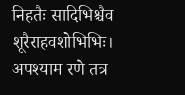निहतैः सादिभिश्चैव शूरैराहवशोभिभिः। अपश्याम रणे तत्र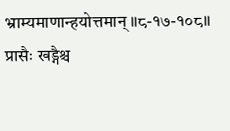भ्राम्यमाणान्हयोत्तमान् ॥८-१७-१०८॥
प्रासैः खड्गैश्च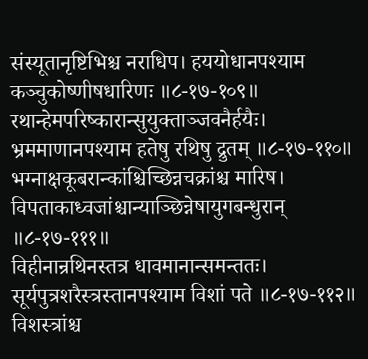संस्यूतानृष्टिभिश्च नराधिप। हययोधानपश्याम कञ्चुकोष्णीषधारिणः ॥८-१७-१०९॥
रथान्हेमपरिष्कारान्सुयुक्ताञ्जवनैर्हयैः। भ्रममाणानपश्याम हतेषु रथिषु द्रुतम् ॥८-१७-११०॥
भग्नाक्षकूबरान्कांश्चिच्छिन्नचक्रांश्च मारिष। विपताकाध्वजांश्चान्याञ्छिन्नेषायुगबन्धुरान् ॥८-१७-१११॥
विहीनान्रथिनस्तत्र धावमानान्समन्ततः। सूर्यपुत्रशरैस्त्रस्तानपश्याम विशां पते ॥८-१७-११२॥
विशस्त्रांश्च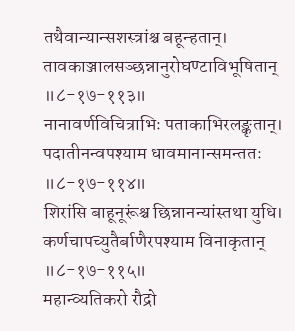तथैवान्यान्सशस्त्रांश्च बहून्हतान्। तावकाञ्जालसञ्छन्नानुरोघण्टाविभूषितान् ॥८-१७-११३॥
नानावर्णविचित्राभिः पताकाभिरलङ्कृतान्। पदातीनन्वपश्याम धावमानान्समन्ततः ॥८-१७-११४॥
शिरांसि बाहूनूरूंश्च छिन्नानन्यांस्तथा युधि। कर्णचापच्युतैर्बाणैरपश्याम विनाकृतान् ॥८-१७-११५॥
महान्व्यतिकरो रौद्रो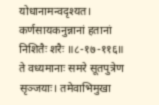योधानामन्वदृश्यत। कर्णसायकनुन्नानां हतानां निशितैः शरैः ॥८-१७-११६॥
ते वध्यमानाः समरे सूतपुत्रेण सृञ्जयाः। तमेवाभिमुखा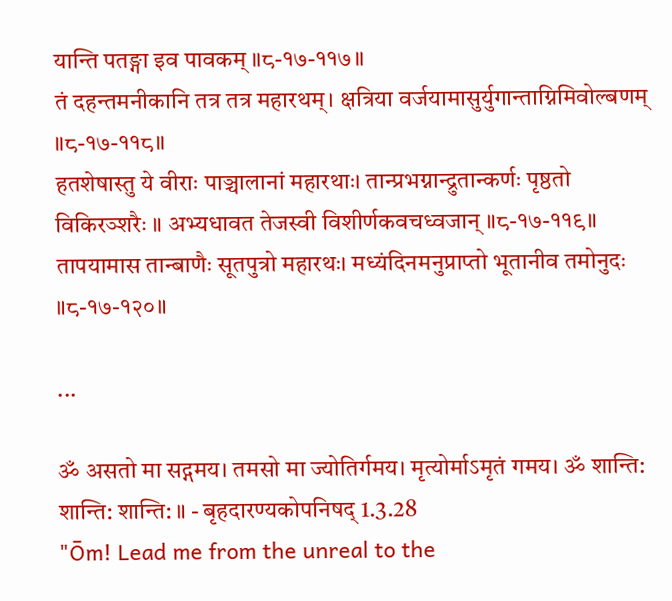यान्ति पतङ्गा इव पावकम् ॥८-१७-११७॥
तं दहन्तमनीकानि तत्र तत्र महारथम्। क्षत्रिया वर्जयामासुर्युगान्ताग्निमिवोल्बणम् ॥८-१७-११८॥
हतशेषास्तु ये वीराः पाञ्चालानां महारथाः। तान्प्रभग्नान्द्रुतान्कर्णः पृष्ठतो विकिरञ्शरैः ॥ अभ्यधावत तेजस्वी विशीर्णकवचध्वजान् ॥८-१७-११९॥
तापयामास तान्बाणैः सूतपुत्रो महारथः। मध्यंदिनमनुप्राप्तो भूतानीव तमोनुदः ॥८-१७-१२०॥

...

ॐ असतो मा सद्गमय। तमसो मा ज्योतिर्गमय। मृत्योर्माऽमृतं गमय। ॐ शान्ति: शान्ति: शान्ति: ॥ - बृहदारण्यकोपनिषद् 1.3.28
"Ōm! Lead me from the unreal to the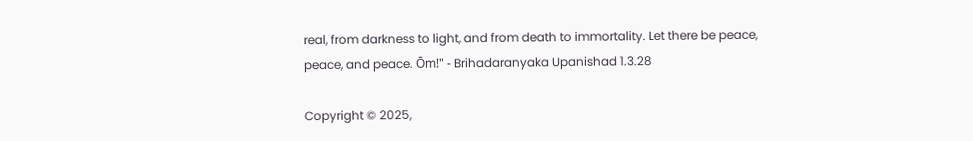real, from darkness to light, and from death to immortality. Let there be peace, peace, and peace. Ōm!" - Brihadaranyaka Upanishad 1.3.28

Copyright © 2025,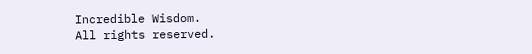Incredible Wisdom.
All rights reserved.